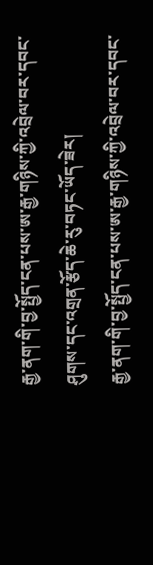རྒྱ་ནག་གི་བྱ་སྤྱོད་ངན་པས་ཨ་རྒྱ་གཉིས་ཀྱི་འབྲེལ་བར་དབང་ཤུགས་དང་འགྲན་རྩོད་ཆེ་རུ་བཏང་ཡོད་ཟེར།
རྒྱ་ནག་གི་བྱ་སྤྱོད་ངན་པས་ཨ་རྒྱ་གཉིས་ཀྱི་འབྲེལ་བར་དབང་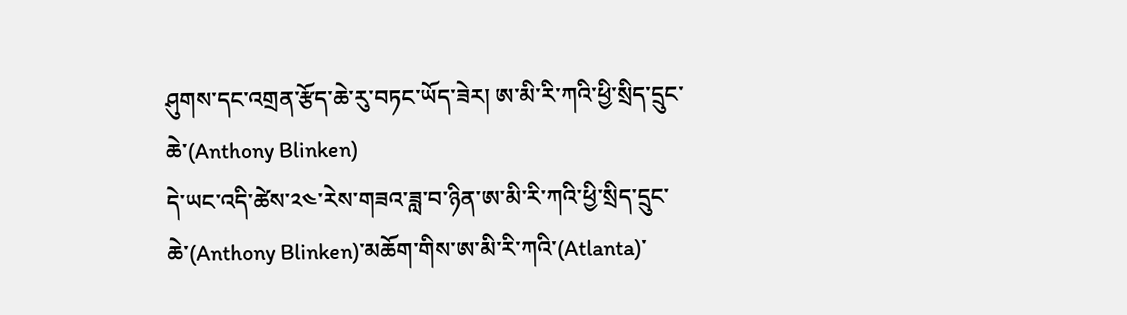ཤུགས་དང་འགྲན་རྩོད་ཆེ་རུ་བཏང་ཡོད་ཟེར། ཨ་མི་རི་ཀའི་ཕྱི་སྲིད་དྲུང་ཆེ་(Anthony Blinken)
དེ་ཡང་འདི་ཚེས་༢༤་རེས་གཟའ་ཟླ་བ་ཉིན་ཨ་མི་རི་ཀའི་ཕྱི་སྲིད་དྲུང་ཆེ་(Anthony Blinken)་མཆོག་གིས་ཨ་མི་རི་ཀའི་(Atlanta)་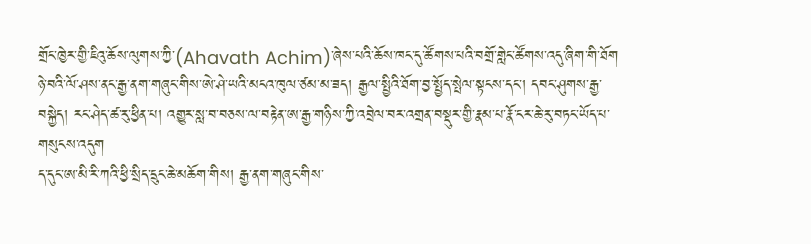གྲོང་ཁྱེར་གྱི་ཇིའུ་ཆོས་ལུགས་ཀྱི་(Ahavath Achim)་ཞེས་པའི་ཆོས་ཁང་དུ་ཚོགས་པའི་བགྲོ་གླེང་ཚོགས་འདུ་ཞིག་གི་ཐོག ཉེ་བའི་ལོ་ཤས་ནང་རྒྱ་ནག་གཞུང་གིས་ཨེ་ཤེ་ཡའི་མངའ་ཁུལ་ཙམ་མ་ཟད། རྒྱལ་སྤྱིའི་ཐོག་བྱ་སྤྱོད་སྤེལ་སྟངས་དང་། དབང་ཤུགས་རྒྱ་བསྐྱེད། རང་ཤེད་ཚ་རུ་ཕྱིན་པ། འགྱུར་སླ་བ་བཅས་ལ་བརྟེན་ཨ་རྒྱ་གཉིས་ཀྱི་འབྲེལ་བར་འགྲན་བསྡུར་གྱི་རྣམ་པ་རྣོ་ངར་ཆེ་རུ་བཏང་ཡོད་པ་གསུངས་འདུག
ད་དུང་ཨ་མི་རི་ཀའི་ཕྱི་སྲིད་དྲུང་ཆེ་མཆོག་གིས། རྒྱ་ནག་གཞུང་གིས་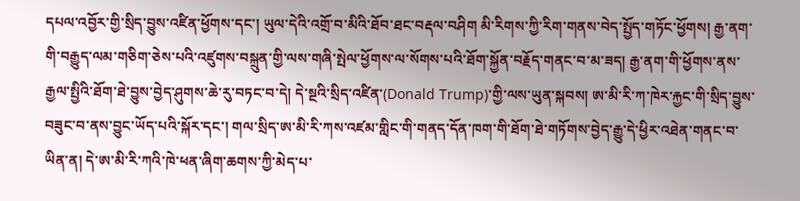དཔལ་འབྱོར་གྱི་སྲིད་བྱུས་འཛིན་ཕྱོགས་དང་། ཡུལ་དེའི་འགྲོ་བ་མིའི་ཐོབ་ཐང་བརྡལ་བཤིག མི་རིགས་ཀྱི་རིག་གནས་བེད་སྤྱོད་གཏོང་ཕྱོགས། རྒྱ་ནག་གི་བརྒྱུད་ལམ་གཅིག་ཅེས་པའི་འཛུགས་བསྐྲུན་གྱི་ལས་གཞི་སྤེལ་ཕྱོགས་ལ་སོགས་པའི་ཐོག་སྐྱོན་བརྗོད་གནང་བ་མ་ཟད། རྒྱ་ནག་གི་ཕྱོགས་ནས་རྒྱལ་སྤྱིའི་ཐོག་ཐེ་བྱུས་བྱེད་ཤུགས་ཆེ་རུ་བཏང་བ་དེ། དེ་སྔའི་སྲིད་འཛིན་(Donald Trump)་གྱི་ལས་ཡུན་སྐབས། ཨ་མི་རི་ཀ་ཁེར་རྐྱང་གི་སྲིད་བྱུས་བཟུང་བ་ནས་བྱུང་ཡོད་པའི་སྐོར་དང་། གལ་སྲིད་ཨ་མི་རི་ཀས་འཛམ་གླིང་གི་གནད་དོན་ཁག་གི་ཐོག་ཐེ་གཏོགས་བྱེད་རྒྱུ་དེ་ཕྱིར་འཐེན་གནང་བ་ཡིན་ན། དེ་ཨ་མི་རི་ཀའི་ཁེ་ཕན་ཞིག་ཆགས་ཀྱི་མེད་པ་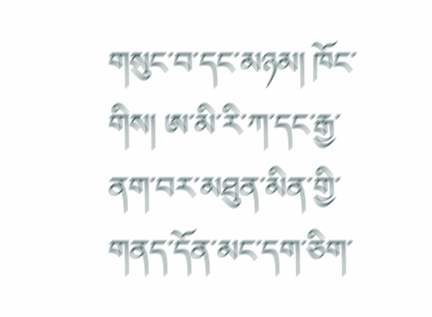གསུང་བ་དང་མཉམ། ཁོང་གིས། ཨ་མི་རི་ཀ་དང་རྒྱ་ནག་བར་མཐུན་མིན་གྱི་གནད་དོན་མང་དག་ཅིག་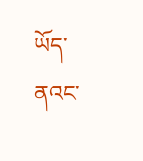ཡོད་ནའང་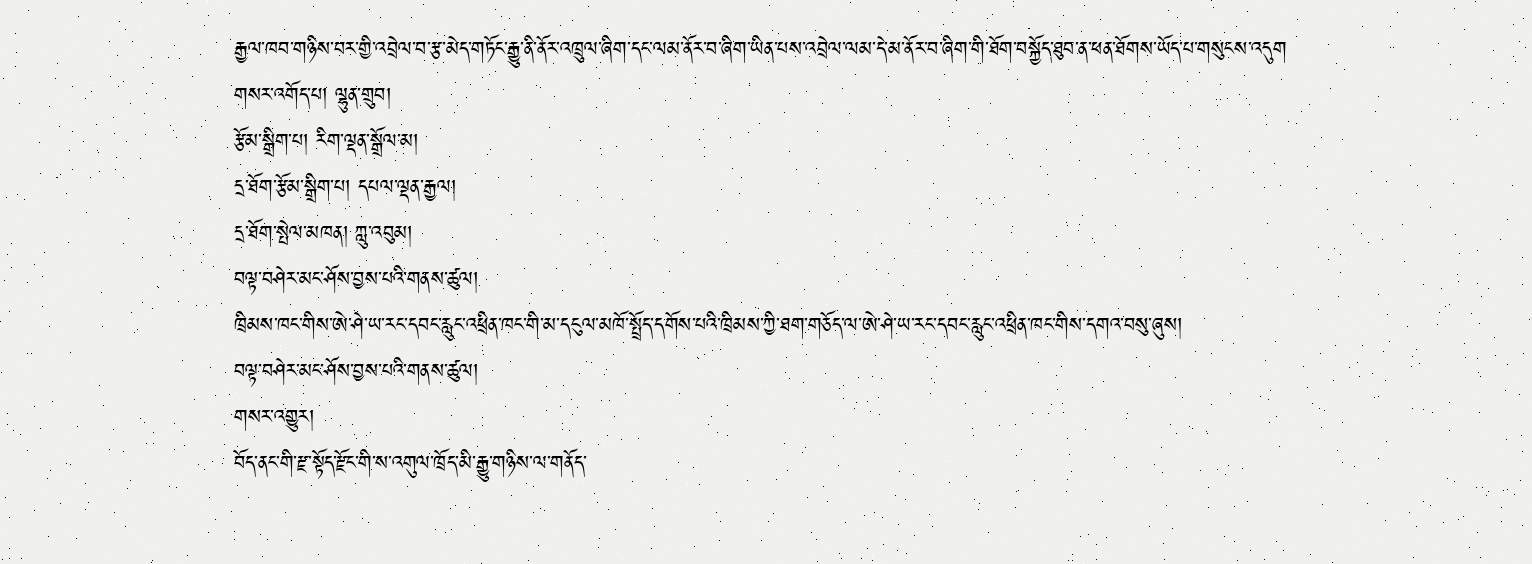རྒྱལ་ཁབ་གཉིས་བར་གྱི་འབྲེལ་བ་རྩ་མེད་གཏོང་རྒྱུ་ནི་ནོར་འཁྲུལ་ཞིག་དང་ལམ་ནོར་བ་ཞིག་ཡིན་པས་འབྲེལ་ལམ་དེ་མ་ནོར་བ་ཞིག་གི་ཐོག་བསྐྱོད་ཐུབ་ན་ཕན་ཐོགས་ཡོད་པ་གསུངས་འདུག
གསར་འགོད་པ། ལྷུན་གྲུབ།
རྩོམ་སྒྲིག་པ། རིག་ལྡན་སྒྲོལ་མ།
དྲ་ཐོག་རྩོམ་སྒྲིག་པ། དཔལ་ལྡན་རྒྱལ།
དྲ་ཐོག་སྤེལ་མཁན། ཀླུ་འབུམ།
བལྟ་བཤེར་མང་ཤོས་བྱས་པའི་གནས་ཚུལ།
ཁྲིམས་ཁང་གིས་ཨེ་ཤེ་ཡ་རང་དབང་རླུང་འཕྲིན་ཁང་གི་མ་དངུལ་མཁོ་སྤྲོད་དགོས་པའི་ཁྲིམས་ཀྱི་ཐག་གཅོད་ལ་ཨེ་ཤེ་ཡ་རང་དབང་རླུང་འཕྲིན་ཁང་གིས་དགའ་བསུ་ཞུས།
བལྟ་བཤེར་མང་ཤོས་བྱས་པའི་གནས་ཚུལ།
གསར་འགྱུར།
བོད་ནང་གི་རྫ་སྟོད་རྫོང་གི་ས་འགུལ་ཁྲོད་མི་རྒྱུ་གཉིས་ལ་གནོད་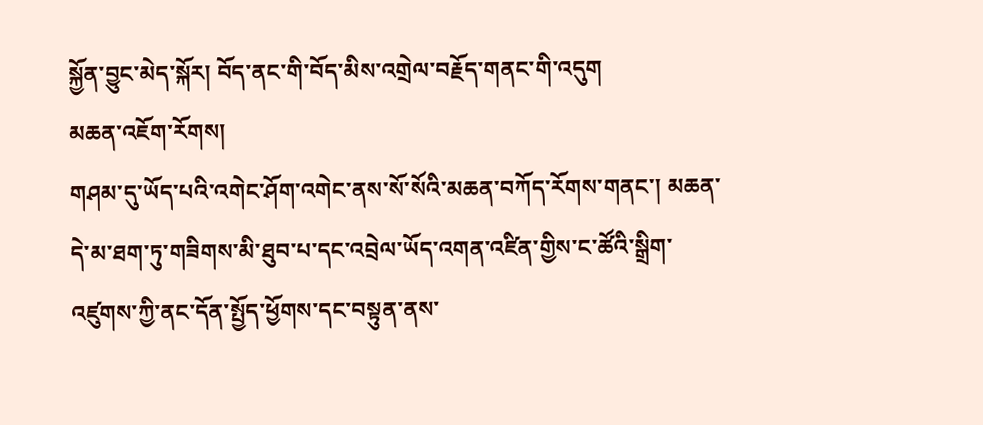སྐྱོན་བྱུང་མེད་སྐོར། བོད་ནང་གི་བོད་མིས་འགྲེལ་བརྗོད་གནང་གི་འདུག
མཆན་འཇོག་རོགས།
གཤམ་དུ་ཡོད་པའི་འགེང་ཤོག་འགེང་ནས་སོ་སོའི་མཆན་བཀོད་རོགས་གནང་། མཆན་དེ་མ་ཐག་ཏུ་གཟིགས་མི་ཐུབ་པ་དང་འབྲེལ་ཡོད་འགན་འཛིན་གྱིས་ང་ཚོའི་སྒྲིག་འཛུགས་ཀྱི་ནང་དོན་སྤྱོད་ཕྱོགས་དང་བསྟུན་ནས་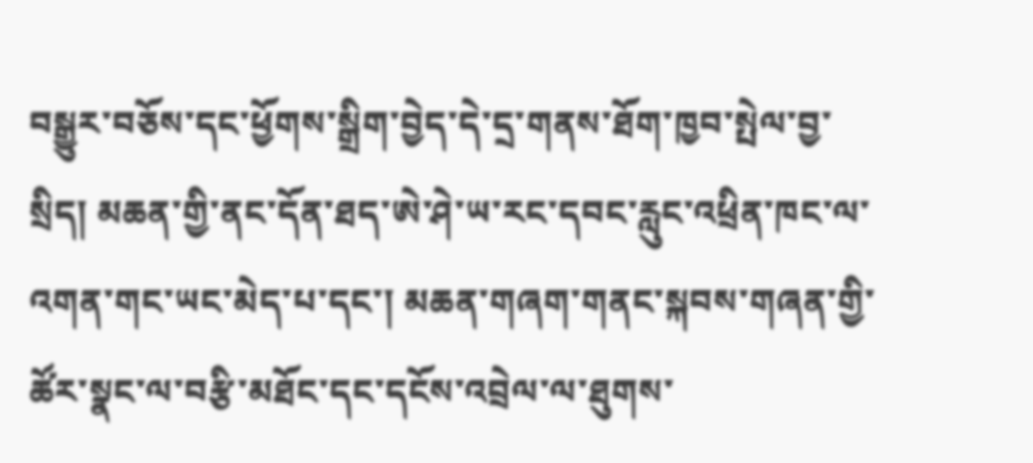བསྒྱུར་བཅོས་དང་ཕྱོགས་སྒྲིག་བྱེད་དེ་དྲ་གནས་ཐོག་ཁྱབ་སྤེལ་བྱ་སྲིད། མཆན་གྱི་ནང་དོན་ཐད་ཨེ་ཤེ་ཡ་རང་དབང་རླུང་འཕྲིན་ཁང་ལ་འགན་གང་ཡང་མེད་པ་དང་། མཆན་གཞག་གནང་སྐབས་གཞན་གྱི་ཚོར་སྣང་ལ་བརྩི་མཐོང་དང་དངོས་འབྲེལ་ལ་ཐུགས་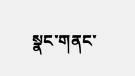སྣང་གནང་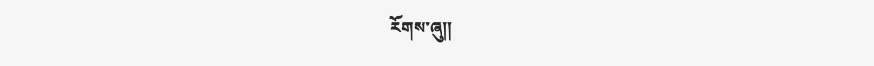རོགས་ཞུ༎